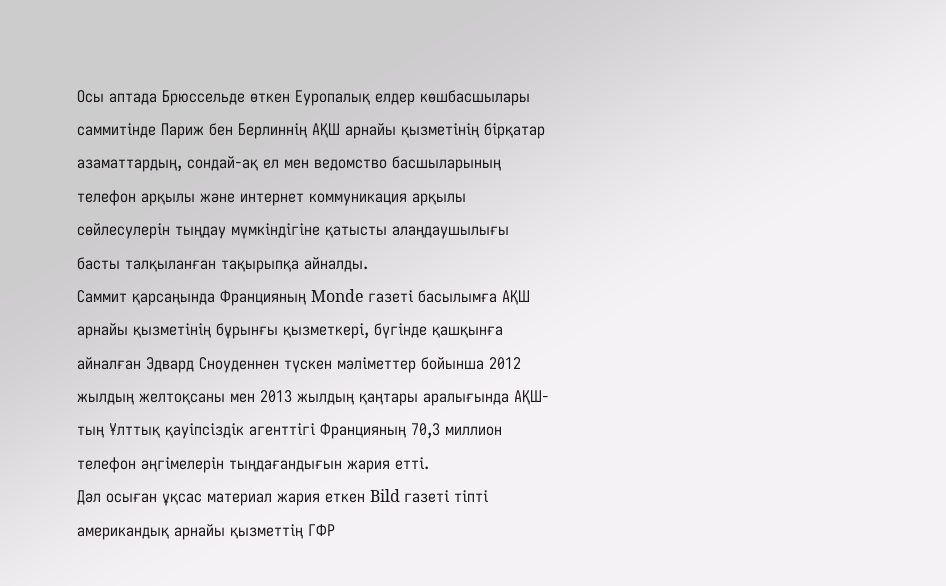Осы аптада Брюссельде өткен Еуропалық елдер көшбасшылары саммитінде Париж бен Берлиннің АҚШ арнайы қызметінің бірқатар азаматтардың, сондай-ақ ел мен ведомство басшыларының телефон арқылы және интернет коммуникация арқылы сөйлесулерін тыңдау мүмкіндігіне қатысты алаңдаушылығы басты талқыланған тақырыпқа айналды.
Саммит қарсаңында Францияның Monde газеті басылымға АҚШ арнайы қызметінің бұрынғы қызметкері, бүгінде қашқынға айналған Эдвард Сноуденнен түскен мәліметтер бойынша 2012 жылдың желтоқсаны мен 2013 жылдың қаңтары аралығында АҚШ-тың Ұлттық қауіпсіздік агенттігі Францияның 70,3 миллион телефон әңгімелерін тыңдағандығын жария етті.
Дәл осыған ұқсас материал жария еткен Bild газеті тіпті американдық арнайы қызметтің ГФР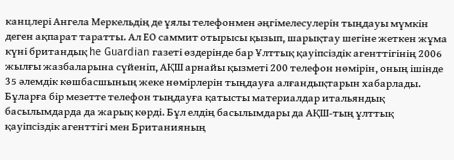канцлері Ангела Меркельдің де ұялы телефонмен әңгімелесулерін тыңдауы мүмкін деген ақпарат таратты. Ал ЕО саммит отырысы қызып, шарықтау шегіне жеткен жұма күні британдық he Guardian газеті өздерінде бар Ұлттық қауіпсіздік агенттігінің 2006 жылғы жазбаларына сүйеніп, АҚШ арнайы қызметі 200 телефон нөмірін, оның ішінде 35 әлемдік көшбасшының жеке нөмірлерін тыңдауға алғандықтарын хабарлады.
Бұларға бір мезетте телефон тыңдауға қатысты материалдар итальяндық басылымдарда да жарық көрді. Бұл елдің басылымдары да АҚШ-тың ұлттық қауіпсіздік агенттігі мен Британияның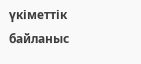үкіметтік байланыс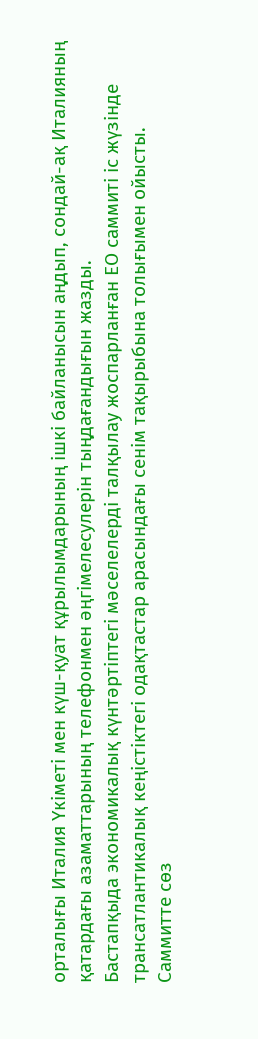орталығы Италия Үкіметі мен күш-қуат құрылымдарының ішкі байланысын аңдып, сондай-ақ Италияның қатардағы азаматтарының телефонмен әңгімелесулерін тыңдағандығын жазды.
Бастапқыда экономикалық күнтәртіптегі мәселелерді талқылау жоспарланған ЕО саммиті іс жүзінде трансатлантикалық кеңістіктегі одақтастар арасындағы сенім тақырыбына толығымен ойысты.
Саммитте сөз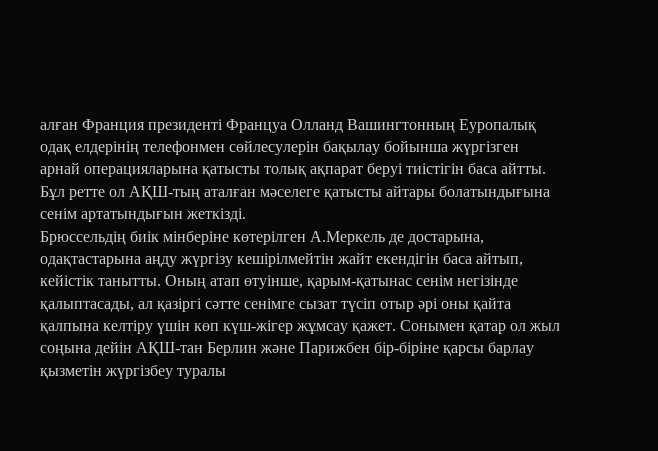алған Франция президенті Француа Олланд Вашингтонның Еуропалық одақ елдерінің телефонмен сөйлесулерін бақылау бойынша жүргізген арнай операцияларына қатысты толық ақпарат беруі тиістігін баса айтты. Бұл ретте ол АҚШ-тың аталған мәселеге қатысты айтары болатындығына сенім артатындығын жеткізді.
Брюссельдің биік мінберіне көтерілген А.Меркель де достарына, одақтастарына аңду жүргізу кешірілмейтін жайт екендігін баса айтып, кейістік танытты. Оның атап өтуінше, қарым-қатынас сенім негізінде қалыптасады, ал қазіргі сәтте сенімге сызат түсіп отыр әрі оны қайта қалпына келтіру үшін көп күш-жігер жұмсау қажет. Сонымен қатар ол жыл соңына дейін АҚШ-тан Берлин және Парижбен бір-біріне қарсы барлау қызметін жүргізбеу туралы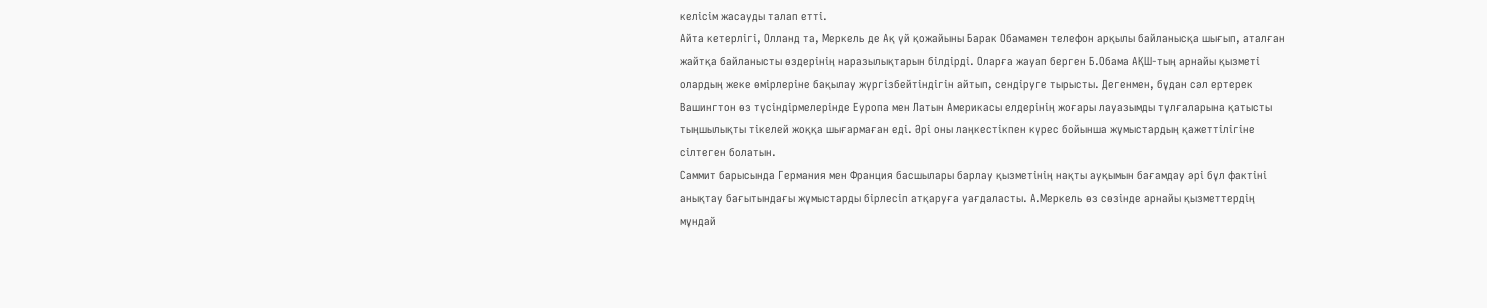келісім жасауды талап етті.
Айта кетерлігі, Олланд та, Меркель де Ақ үй қожайыны Барак Обамамен телефон арқылы байланысқа шығып, аталған жайтқа байланысты өздерінің наразылықтарын білдірді. Оларға жауап берген Б.Обама АҚШ-тың арнайы қызметі олардың жеке өмірлеріне бақылау жүргізбейтіндігін айтып, сендіруге тырысты. Дегенмен, бұдан сәл ертерек Вашингтон өз түсіндірмелерінде Еуропа мен Латын Америкасы елдерінің жоғары лауазымды тұлғаларына қатысты тыңшылықты тікелей жоққа шығармаған еді. Әрі оны лаңкестікпен күрес бойынша жұмыстардың қажеттілігіне сілтеген болатын.
Саммит барысында Германия мен Франция басшылары барлау қызметінің нақты ауқымын бағамдау әрі бұл фактіні анықтау бағытындағы жұмыстарды бірлесіп атқаруға уағдаласты. А.Меркель өз сөзінде арнайы қызметтердің мұндай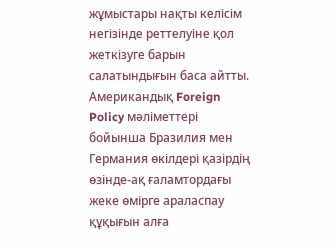жұмыстары нақты келісім негізінде реттелуіне қол жеткізуге барын салатындығын баса айтты.
Американдық Foreign Policy мәліметтері бойынша Бразилия мен Германия өкілдері қазірдің өзінде-ақ ғаламтордағы жеке өмірге араласпау құқығын алға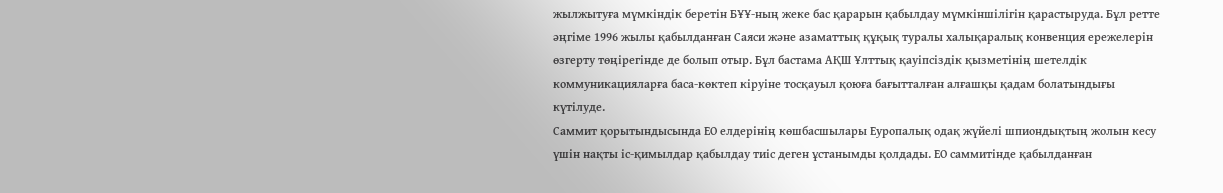жылжытуға мүмкіндік беретін БҰҰ-ның жеке бас қарарын қабылдау мүмкіншілігін қарастыруда. Бұл ретте әңгіме 1996 жылы қабылданған Саяси және азаматтық құқық туралы халықаралық конвенция ережелерін өзгерту төңірегінде де болып отыр. Бұл бастама АҚШ Ұлттық қауіпсіздік қызметінің шетелдік коммуникацияларға баса-көктеп кіруіне тосқауыл қоюға бағытталған алғашқы қадам болатындығы күтілуде.
Саммит қорытындысында ЕО елдерінің көшбасшылары Еуропалық одақ жүйелі шпиондықтың жолын кесу үшін нақты іс-қимылдар қабылдау тиіс деген ұстанымды қолдады. ЕО саммитінде қабылданған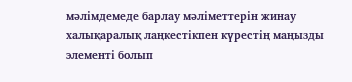мәлімдемеде барлау мәліметтерін жинау халықаралық лаңкестікпен күрестің маңызды элементі болып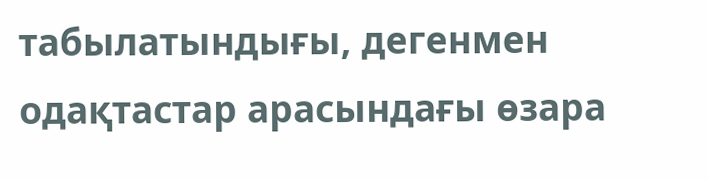табылатындығы, дегенмен одақтастар арасындағы өзара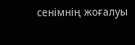сенімнің жоғалуы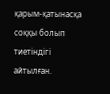қарым-қатынасқа соққы болып тиетіндігі айтылған.